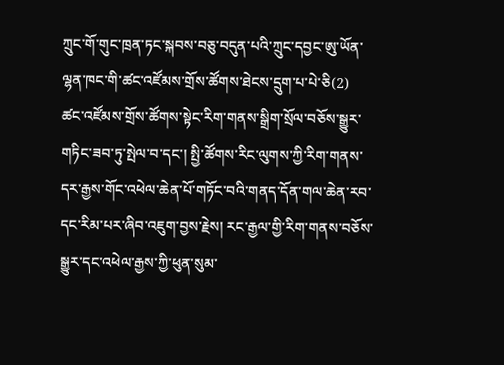ཀྲུང་གོ་གུང་ཁྲན་ཏང་སྐབས་བཅུ་བདུན་པའི་ཀྲུང་དབྱང་ཨུ་ཡོན་ལྷན་ཁང་གི་ཚང་འཛོམས་གྲོས་ཚོགས་ཐེངས་དྲུག་པ་པེ་ཅི(2)
ཚང་འཛོམས་གྲོས་ཚོགས་སྟེང་རིག་གནས་སྒྲིག་སྲོལ་བཅོས་སྒྱུར་གཏིང་ཟབ་ཏུ་སྤེལ་བ་དང་། སྤྱི་ཚོགས་རིང་ལུགས་ཀྱི་རིག་གནས་དར་རྒྱས་གོང་འཕེལ་ཆེན་པོ་གཏོང་བའི་གནད་དོན་གལ་ཆེན་རབ་དང་རིམ་པར་ཞིབ་འཇུག་བྱས་རྗེས། རང་རྒྱལ་གྱི་རིག་གནས་བཅོས་སྒྱུར་དང་འཕེལ་རྒྱས་ཀྱི་ཕུན་སུམ་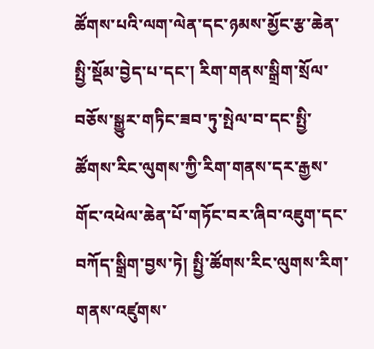ཚོགས་པའི་ལག་ལེན་དང་ཉམས་མྱོང་རྩ་ཆེན་སྤྱི་སྡོམ་བྱེད་པ་དང་། རིག་གནས་སྒྲིག་སྲོལ་བཅོས་སྒྱུར་གཏིང་ཟབ་ཏུ་སྤེལ་བ་དང་སྤྱི་ཚོགས་རིང་ལུགས་ཀྱི་རིག་གནས་དར་རྒྱས་གོང་འཕེལ་ཆེན་པོ་གཏོང་བར་ཞིབ་འཇུག་དང་བཀོད་སྒྲིག་བྱས་ཏེ། སྤྱི་ཚོགས་རིང་ལུགས་རིག་གནས་འཛུགས་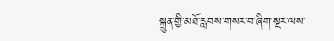སྐྲུན་གྱི་མཐོ་རླབས་གསར་བ་ཞིག་སྔར་ལས་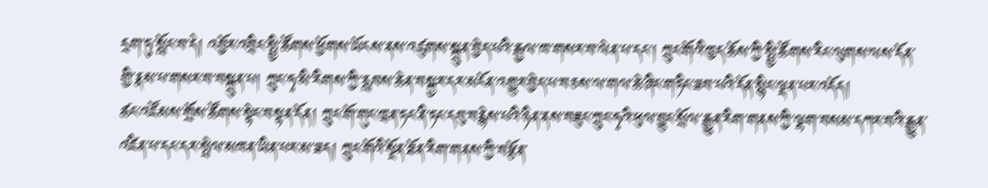དྲག་ཏུ་སློང་བ་དེ། འབྱོར་འབྲིང་སྤྱི་ཚོགས་ཕྱོགས་ཡོངས་ནས་འཛུགས་སྐྲུན་བྱེད་པའི་རྒྱལ་ཁ་གསར་བ་ལེན་པ་དང་། ཀྲུང་གོའི་ཁྱད་ཆོས་ཀྱི་སྤྱི་ཚོགས་རིང་ལུགས་ལས་དོན་གྱི་རྣམ་པ་གསར་བ་བསྐྲུན་པ། ཀྲུང་ཧྭ་མི་རིགས་ཀྱི་རླབས་ཆེན་བསྐྱར་དར་མངོན་འགྱུར་བྱེད་པ་བཅས་ལ་གལ་ཆེ་ཞིང་གཏིང་ཟབ་པའི་དོན་སྙིང་ལྡན་པར་འདོད།
ཚང་འཛོམས་གྲོས་ཚོགས་སྟེང་བསྟན་དོན། ཀྲུང་གོ་གུང་ཁྲན་ཏང་ནི་ཏང་དབུ་བརྙེས་པའི་ཉིན་ནས་བཟུང་ཀྲུང་ཧྭའི་ཕུལ་བྱུང་སྲོལ་རྒྱུན་རིག་གནས་ཀྱི་ལྷག་བསམ་དཀར་བའི་རྒྱུན་འཛིན་པ་དང་དར་སྤེལ་མཁན་ཡིན་པར་མ་ཟད། ཀྲུང་གོའི་སྔོན་ཐོན་རིག་གནས་ཀྱི་བརྩོན་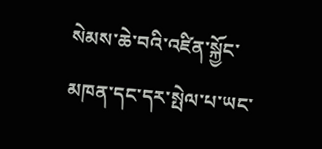སེམས་ཆེ་བའི་འཛིན་སྐྱོང་མཁན་དང་དར་སྤེལ་པ་ཡང་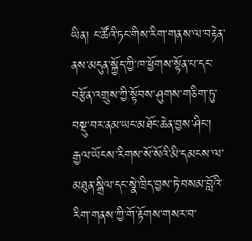ཡིན། ང་ཚོའི་ཏང་གིས་རིག་གནས་ལ་བརྟེན་ནས་མདུན་སྐྱོད་ཀྱི་ཁ་ཕྱོགས་སྟོན་པ་དང་བརྩོན་འགྲུས་ཀྱི་སྟོབས་ཤུགས་གཅིག་ཏུ་བསྡུ་བར་ནམ་ཡང་མཐོང་ཆེན་བྱས་ཤིང་། རྒྱལ་ཡོངས་རིགས་སོ་སོའི་མི་དམངས་ལ་མཐུན་སྒྲིལ་དང་སྣེ་ཁྲིད་བྱས་ཏེ་བསམ་བློའི་རིག་གནས་ཀྱི་གོ་རྟོགས་གསར་བ་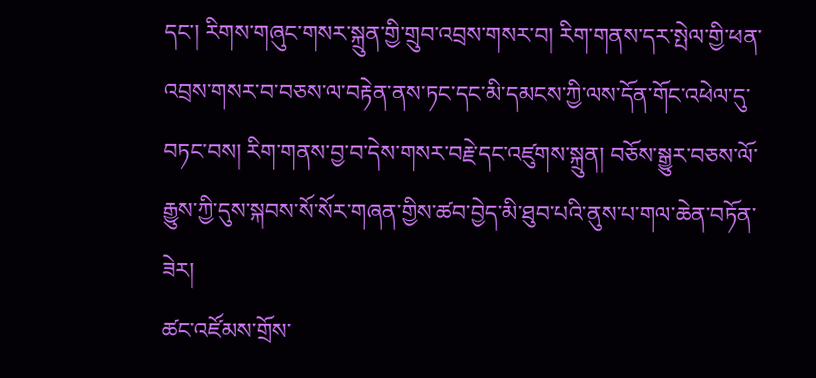དང་། རིགས་གཞུང་གསར་སྐྲུན་གྱི་གྲུབ་འབྲས་གསར་བ། རིག་གནས་དར་སྤེལ་གྱི་ཕན་འབྲས་གསར་བ་བཅས་ལ་བརྟེན་ནས་ཏང་དང་མི་དམངས་ཀྱི་ལས་དོན་གོང་འཕེལ་དུ་བཏང་བས། རིག་གནས་བྱ་བ་དེས་གསར་བརྗེ་དང་འཛུགས་སྐྲུན། བཅོས་སྒྱུར་བཅས་ལོ་རྒྱུས་ཀྱི་དུས་སྐབས་སོ་སོར་གཞན་གྱིས་ཚབ་བྱེད་མི་ཐུབ་པའི་ནུས་པ་གལ་ཆེན་བཏོན་ཟེར།
ཚང་འཛོམས་གྲོས་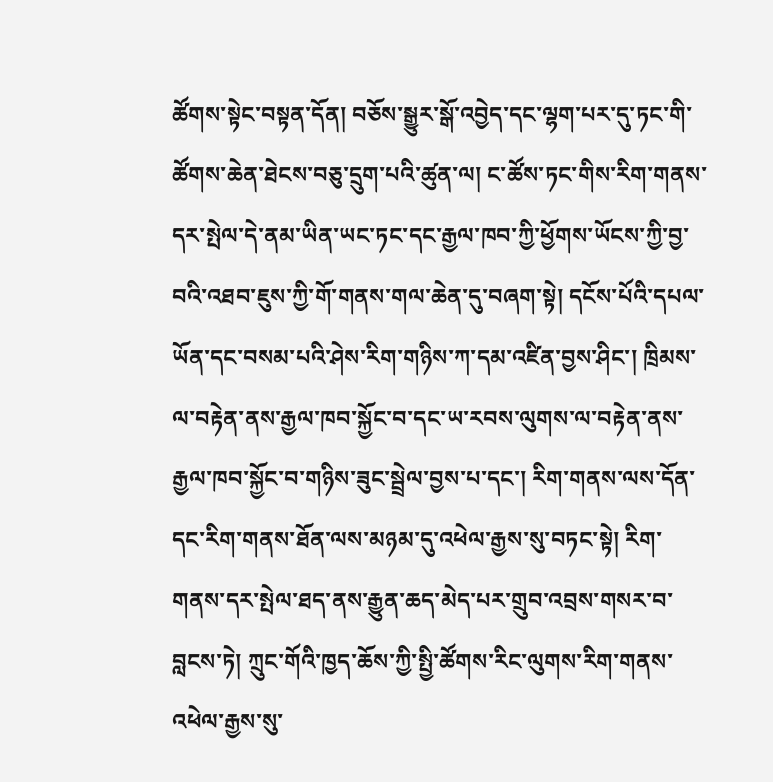ཚོགས་སྟེང་བསྟན་དོན། བཅོས་སྒྱུར་སྒོ་འབྱེད་དང་ལྷག་པར་དུ་ཏང་གི་ཚོགས་ཆེན་ཐེངས་བཅུ་དྲུག་པའི་ཚུན་ལ། ང་ཚོས་ཏང་གིས་རིག་གནས་དར་སྤེལ་དེ་ནམ་ཡིན་ཡང་ཏང་དང་རྒྱལ་ཁབ་ཀྱི་ཕྱོགས་ཡོངས་ཀྱི་བྱ་བའི་འཐབ་ཇུས་ཀྱི་གོ་གནས་གལ་ཆེན་དུ་བཞག་སྟེ། དངོས་པོའི་དཔལ་ཡོན་དང་བསམ་པའི་ཤེས་རིག་གཉིས་ཀ་དམ་འཛིན་བྱས་ཤིང་། ཁྲིམས་ལ་བརྟེན་ནས་རྒྱལ་ཁབ་སྐྱོང་བ་དང་ཡ་རབས་ལུགས་ལ་བརྟེན་ནས་རྒྱལ་ཁབ་སྐྱོང་བ་གཉིས་ཟུང་སྦྲེལ་བྱས་པ་དང་། རིག་གནས་ལས་དོན་དང་རིག་གནས་ཐོན་ལས་མཉམ་དུ་འཕེལ་རྒྱས་སུ་བཏང་སྟེ། རིག་གནས་དར་སྤེལ་ཐད་ནས་རྒྱུན་ཆད་མེད་པར་གྲུབ་འབྲས་གསར་བ་བླངས་ཏེ། ཀྲུང་གོའི་ཁྱད་ཆོས་ཀྱི་སྤྱི་ཚོགས་རིང་ལུགས་རིག་གནས་འཕེལ་རྒྱས་སུ་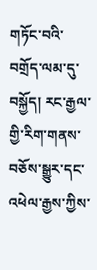གཏོང་བའི་བགྲོད་ལམ་དུ་བསྐྱོད། རང་རྒྱལ་གྱི་རིག་གནས་བཅོས་སྒྱུར་དང་འཕེལ་རྒྱས་ཀྱིས་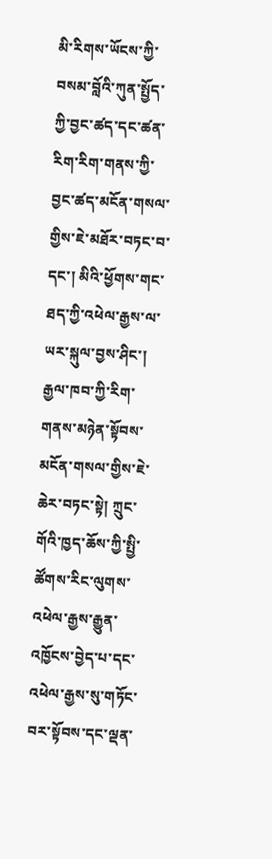མི་རིགས་ཡོངས་ཀྱི་བསམ་བློའི་ཀུན་སྤྱོད་ཀྱི་བྱང་ཚད་དང་ཚན་རིག་རིག་གནས་ཀྱི་བྱང་ཚད་མངོན་གསལ་གྱིས་ཇེ་མཐོར་བཏང་བ་དང་། མིའི་ཕྱོགས་གང་ཐད་ཀྱི་འཕེལ་རྒྱས་ལ་ཡར་སྐུལ་བྱས་ཤིང་། རྒྱལ་ཁབ་ཀྱི་རིག་གནས་མཉེན་སྟོབས་མངོན་གསལ་གྱིས་ཇེ་ཆེར་བཏང་སྟེ། ཀྲུང་གོའི་ཁྱད་ཆོས་ཀྱི་སྤྱི་ཚོགས་རིང་ལུགས་འཕེལ་རྒྱས་རྒྱུན་འཁྱོངས་བྱེད་པ་དང་འཕེལ་རྒྱས་སུ་གཏོང་བར་སྟོབས་དང་ལྡན་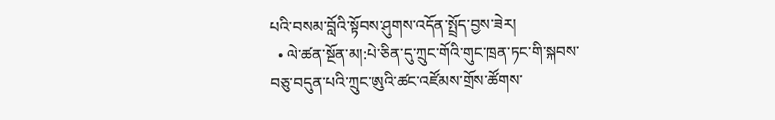པའི་བསམ་བློའི་སྟོབས་ཤུགས་འདོན་སྤྲོད་བྱས་ཟེར།
  • ལེ་ཚན་སྔོན་མ།:པེ་ཅིན་དུ་ཀྲུང་གོའི་གུང་ཁྲན་ཏང་གི་སྐབས་བཅུ་བདུན་པའི་ཀྲུང་ཨུའི་ཚང་འཛོམས་གྲོས་ཚོགས་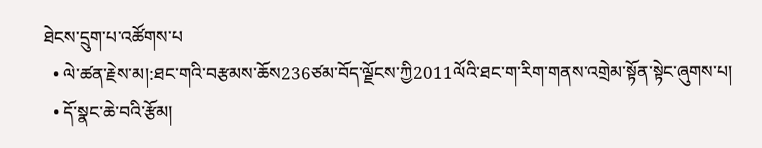ཐེངས་དྲུག་པ་འཚོགས་པ
  • ལེ་ཚན་རྗེས་མ།:ཐང་གའི་བརྩམས་ཆོས236ཙམ་བོད་ལྗོངས་ཀྱི2011ལོའི་ཐང་ག་རིག་གནས་འགྲེམ་སྟོན་སྟེང་ཞུགས་པ།
  • དོ་སྣང་ཆེ་བའི་རྩོམ།